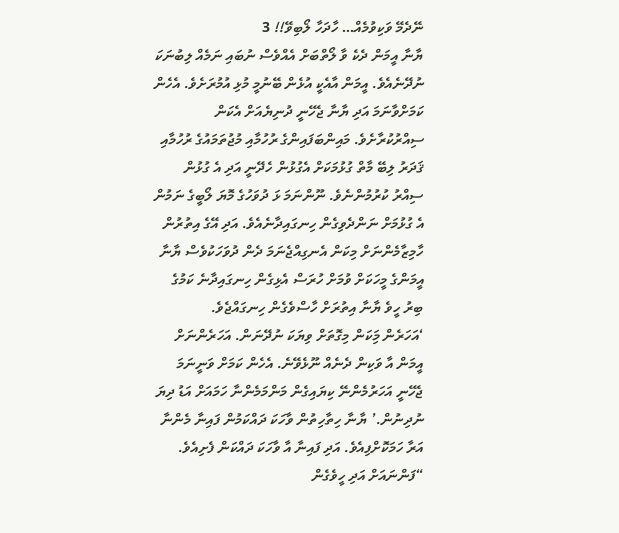ނޭދެމޭ ވަކިވުމެއް… ހާދަހާ ލޯބިވޭ!! 3
ޔާނާ އީމަން ދެކެ ވާ ލޯތްބަށް އެއްވެސް ނުބައި ނަމެއް ލިބުނަކަ ނުދޭނެއެވެ. އީމަން އާއެކީ އުޅެން ބޭނުމީ މުޅި އުމުރަށެވެ. އެހެން ކަމަށްވާނަމަ އަދި ޔާނާ ޖެހޭނީ ދުނިޔެއަށް އެކަން ސިއްރުކުރާށެވެ. މައިންބަފައިންގެ ރުހުމާއި މުޖުތަމައުގެ ރުހުމާއި ޤަދަރު ލިބޭ މާތް ގުޅުމަކަށް އެގުޅުން ހެދޭނީ އަދި އެ ގުޅުން ސިއްރު ކުރުމުންނެވެ. ނޫންނަމަ ޅަ ދުވަހުގެ މޮޔަ ލޯބީގެ ނަމުން އެ ގުޅުމަށް ނަންދެވިގެން ހިނގައިދާނެއެވެ. އަދި އޭގެ އިތުރުން ހާމިޒާމެންނަށް މިކަން އެނގިއްޖެނަމަ ދެން ދުވަހަކުވެސް ޔާނާ އީމަންގެ މީހަކަށް ވުމަށް ހުރަސް އެޅިގެން ހިނގައިދާނެ ކަމުގެ ބިރު ހީވެ ޔާނާ އިތުރަށް ހާސްވެގެން ހިނގައްޖެވެ.
‘އަހަރެން މިަކަން މިގޮތަށް ވިޔަކަ ނުދޭނަން. އަހަރެންނަށް އީމަން އާ ވަކިން ދެނެއް ނޫޅެވޭނެ. އެހެން ކަމަށް ވަނީނަމަ ޖެހޭނީ އަހަރުމެންނޭ ކިޔައިގެން މަންމަމެންނާ ހަމައަށް އަޑު ދިޔަ ނުދިނުން.’ ޔާނާ ހިތާހިތުން ވާހަކަ ދައްކަމުން ފައިނާ މެންނާ އަރާ ހަމަކޮށްފިއެވެ. އަދި ފައިނާ އާ ވާހަކަ ދައްކަން ފެށިއެވެ.
“ފަންނައަށް އަދި ހީވެގެން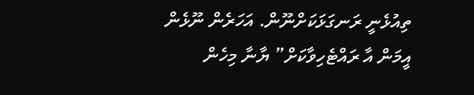ތިއުޅެނީ ރަނގަޅަކަށްނޫން. އަހަރެން ނޫޅެން އީމަން އާ ރައްޓެހިވާކަށް” ޔާނާ މިހެން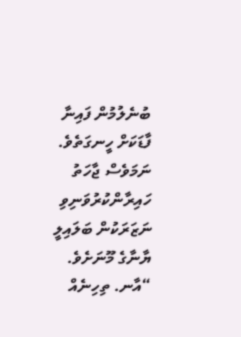ބުނެލުމުން ފައިނާ ފާޑަކަށް ހީނގަތެވެ. ނަމަވެސް ޖާހަތު ހައިރާންކުރުވަނިވި ނަޒަރަކުން ބަލައިލީ ޔާނާގެ މޫނަށެވެ.
“އާނ. ތިހިނެއް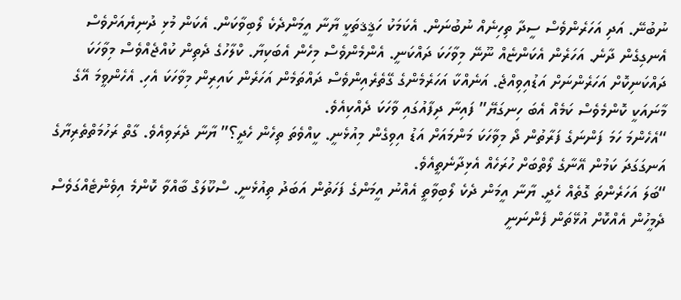ނުބުނޭ. އަދި އަހަރެންވެސް ސީދާ ތިހިނެއް ނުބުނަން. އެކަމަކު ހަޤީޤތަކީ ޔާނާ އީމަންދެކެ ލޯބިވާކަން. އެކަން މުޅި ދުނިޔެއަށްވެސް އެނގިގެން ދާނެ. އަހަރެން އެކަންޏެއް ނޫނޭ މިވާހަކަ ދައްކަނީ. އެންމެންވެސް މިހެން އެބަކިޔާ. ކްލާހުގެ ދެތިން ކުއްޖެއްވެސް މިވާހަކަ ދައްކަނިކޮށް އަހަރެންނަށް އަޑުއިވިއްޖެ. އަނެއްކާ އަހަރެމެންގެ ގޭތެރެއިންވެސް ދައްތަމެން އަހަރެން ކައިރިން މިވާހަކަ އެހި. އެހެންވީމަ އޭގެ މާނައަކީ ކޮންމެވެސް ކަމެއް އެބަ ހިނގަޔޭ” ފައިނާ ދިފާއުގައި ވާހަކަ ދެއްކިއެވެ.
“އެހެންމަ ހަމަ ފަންނަގެ ފަރާތުން ދޯ މިވާހަކަ މަންމައަށް އަޑު އިވިގެން މިއުޅެނީ. ކީއްވެތަ ތިހެން ހެދީ؟” ޔާނާ ދެރަވިއެވެ. ގާތް ރަހުމަތްތެރިޔާގެ އަނގަގަދަ ކަމުން އޭނާގެ ލޯތްބަށް ހުރަހެއް އެޅިދާނެތީއެވެ.
“ބަލަ އަހަރެންތަ ގޮތެއް ހެދީ. ޔާނާ އީމަން ދެކެ ލޯބިވާތީ އެއްނު އީމަންގެ ފަހަތުން އަބަދު ތިއުޅެނީ. ސްކޫލަގް ބާއްވާ ކޮންމެ އިވެންޓެއްގަވެސް ދެމީހުން އެއްކޮށް އުޅޭތަން ފެންނަނީ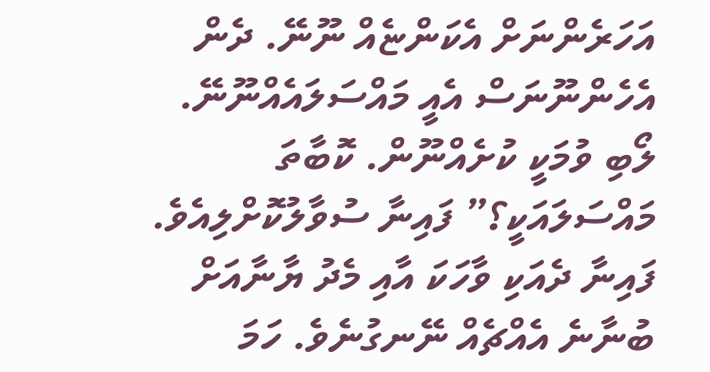އަހަރެންނަށް އެކަންޏެއް ނޫނޭ. ދެން އެހެންނޫނަސް އެއީ މައްސަލައެއްނޫނޭ. ލޯބި ވުމަކީ ކުށެއްނޫން. ކޮބާތަ މައްސަލައަކީ؟” ފައިނާ ސުވާލުކޮށްލިއެވެ.
ފައިނާ ދެއަކި ވާހަކަ އާއި މެދު ޔާނާއަށް ބުނާނެ އެއްޗެއް ނޭނގުނެވެ. ހަމަ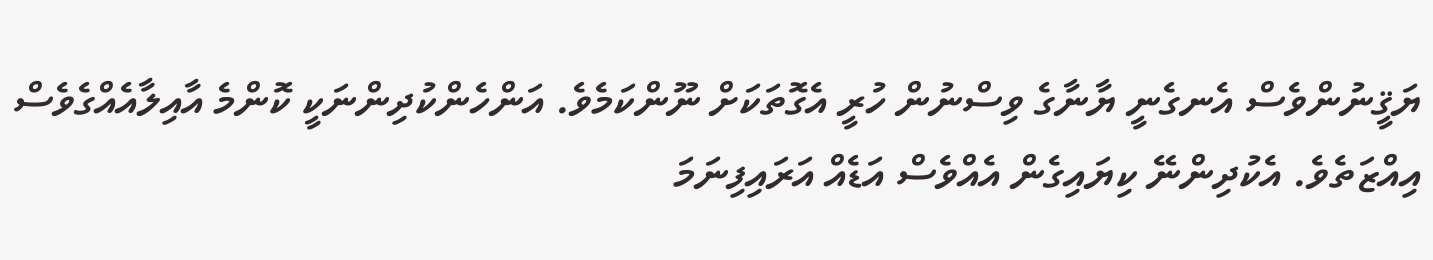ޔަޤީނުންވެސް އެނގެނީ ޔާނާގެ ވިސްނުން ހުރީ އެގޮތަކަށް ނޫންކަމެވެ. އަންހެންކުދިންނަކީ ކޮންމެ އާއިލާއެއްގެވެސް އިއްޒަތެވެ. އެކުދިންނޭ ކިޔައިގެން އެއްވެސް އަޑެއް އަރައިފިނަމަ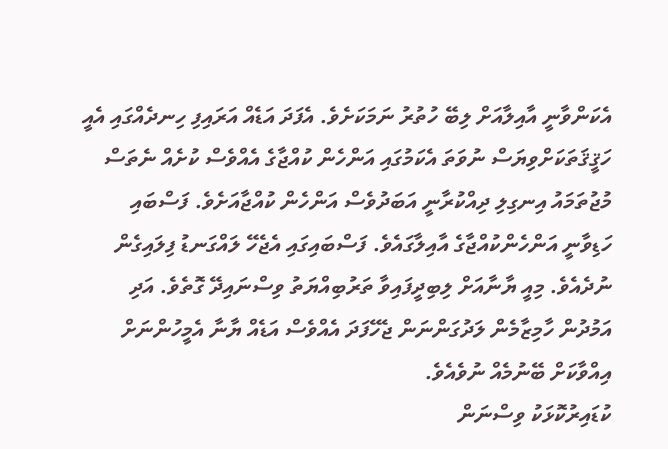އެކަންވާނީ އާއިލާއަށް ލިބޭ ހުތުރު ނަމަކަށެވެ. އެފަދަ އަޑެއް އަރައިފި ހިނދެއްގައި އެއީ ހަޤީޤަތަކަށްވިޔަސް ނުވަތަ އެކަމުގައި އަންހެން ކުއްޖާގެ އެއްވެސް ކުށެއް ނެތަސް މުޖުތަމައު އިނގިލި ދިއްކުރާނީ އަބަދުވެސް އަންހެން ކުއްޖާއަށެވެ. ފަސްބައި ހަޑިވާނީ އަންހެންކުއްޖާގެ އާއިލާގައެވެ. ފަސްބައިގައި އެޖެހޭ ލައްގަނޑު ފިލައިގެން ނުދެއެވެ. މިއީ ޔާނާއަށް ލިބިދީފައިވާ ތަރުބިއްޔަތު ވިސްނައިދޭ ގޮތެވެ. އަދި އަމުދުން ހާމިޒާމެން ލަދުގަންނަން ޖެހޭފަދަ އެއްވެސް އަޑެއް ޔާނާ އެމީހުންނަށް އިއްވާކަށް ބޭނުމެއް ނުވެއެވެ.
ކުޑައިރުކޮޅަކު ވިސްނަން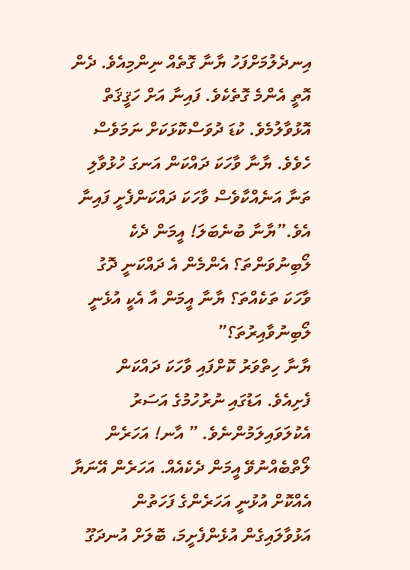އިނދެލުމަށްފަހު ޔާނާ ގޮތެއް ނިންމިއެވެ. ދެން އޮތީ އެންމެ ގޮތެކެވެ. ފައިނާ އަށް ހަޤީޤަތް އޮޅުވާލުމެވެ. ކުޑަ ދުވަސްކޮޅަކަށް ނަމަވެސް ހެވެވެ. ޔާނާ ވާހަކަ ދައްކަން އަނގަ ހުޅުވާލި ތަނާ އަނެއްކާވެސް ވާހަކަ ދައްކަންފެށީ ފައިނާ އެވެ.”ޔާނާ ބުނެބަލަ! އީމަން ދެކެ ލޯބިނުވަންތަ؟ އެންމެން އެ ދައްކަނީ ދޮގު ވާހަކަ ތަކެއްތަ؟ ޔާނާ އީމަން އާ އެކީ އުޅެނީ ލޯބިނުވާއިރުތަ؟”
ޔާނާ ހިތްވަރު ކޮށްފައި ވާހަކަ ދައްކަން ފެށިއެވެ. އަޑުގައި ނުރުހުމުގެ އަސަރު އެކުލަވައިލަމުންނެވެ. ” އާނ! އަހަރެން ލޯތްބެއްނުވޭ އީމަން ދެކެއެއް. އަހަރެން އޭނަޔާ އެއްކޮށް އުޅުނީ އަހަރެންގެ ފަހަތުން އަޅުވާލައިގެން އުޅެންފެށީމަ، ބޮލަށް އުނދަގޫ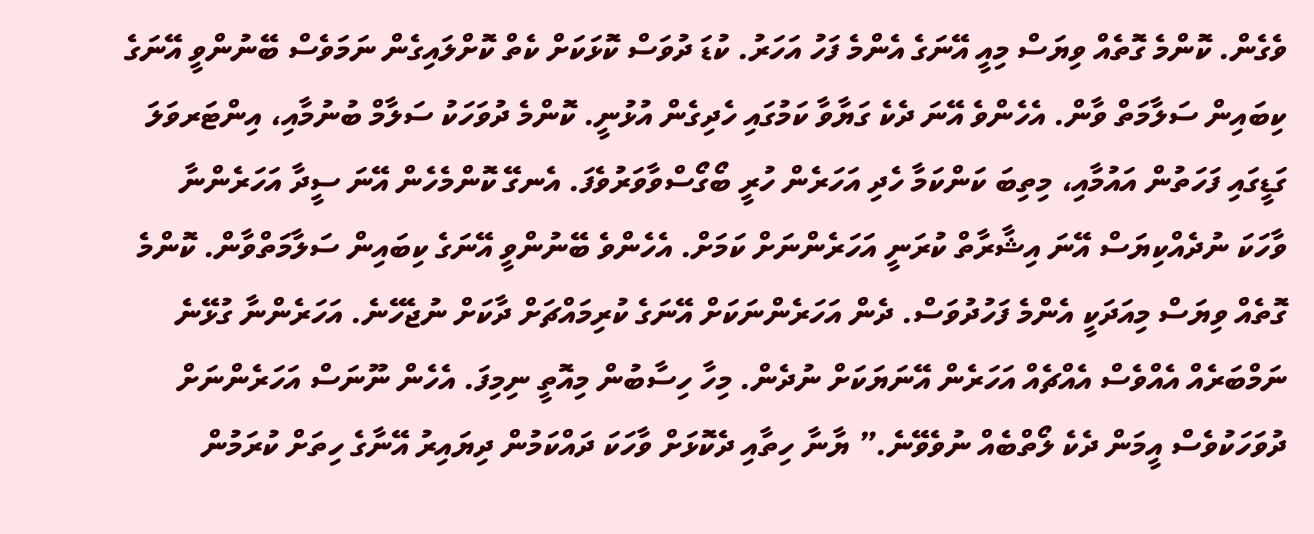ވެގެން. ކޮންމެ ގޮތެއް ވިޔަސް މިއީ އޭނަގެ އެންމެ ފަހު އަހަރު. ކުޑަ ދުވަސް ކޮޅަކަށް ކެތް ކޮށްލައިގެން ނަމަވެސް ބޭނުންވީ އޭނަގެ ކިބައިން ސަލާމަތް ވާން. އެހެންވެ އޭނަ ދެކެ ގަޔާވާ ކަމުގައި ހެދިގެން އުޅުނީ. ކޮންމެ ދުވަހަކު ސަލާމް ބުނުމާއި، އިންޓަރވަލަ ގަޑީގައި ފަހަތުން އައުމާއި، މިތިބަ ކަންކަމާ ހެދި އަހަރެން ހުރީ ބޯގޯސްވާވަރުވެފަ. އެނގޭ ކޮންމެހެން އޭނަ ސީދާ އަހަރެންނާ ވާހަކަ ނުދެއްކިޔަސް އޭނަ އިޝާރާތް ކުރަނީ އަހަރެންނަށް ކަމަށް. އެހެންވެ ބޭނުންވީ އޭނަގެ ކިބައިން ސަލާމަތްވާން. ކޮންމެ ގޮތެއް ވިޔަސް މިއަދަކީ އެންމެ ފަހުދުވަސް. ދެން އަހަރެންނަކަށް އޭނަގެ ކުރިމައްޗަށް ދާކަށް ނުޖެހޭނެ. އަހަރެންނާ ގުޅޭނެ ނަމްބަރެއް އެއްވެސް އެއްޗެއް އަހަރެން އޭނަޔަކަށް ނުދެން. މިހާ ހިސާބުން މިއޮތީ ނިމިފަ. އެހެން ނޫނަސް އަހަރެންނަށް ދުވަހަކުވެސް އީމަން ދެކެ ލޯތްބެއް ނުވެވޭނެ.” ޔާނާ ހިތާއި ދެކޮޅަށް ވާހަކަ ދައްކަމުން ދިޔައިރު އޭނާގެ ހިތަށް ކުރަމުން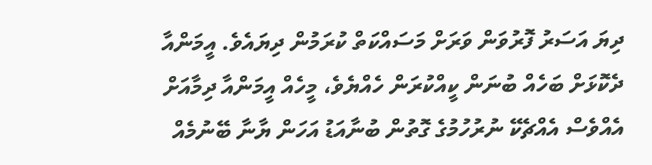ދިޔަ އަސަރު ފޮރުވަން ވަރަށް މަސައްކަތް ކުރަމުން ދިޔައެވެ. އީމަންއާ ދެކޮޅަށް ބަހެއް ބުނަން ކީއްކުރަން ހެއްޔެވެ، މީހެއް އީމަންއާ ދިމާއަށް އެއްވެސް އެއްޗެކޭ ނުރުހުމުގެ ގޮތުން ބުނާއަޑު އަހަން ޔާނާ ބޭނުމެއް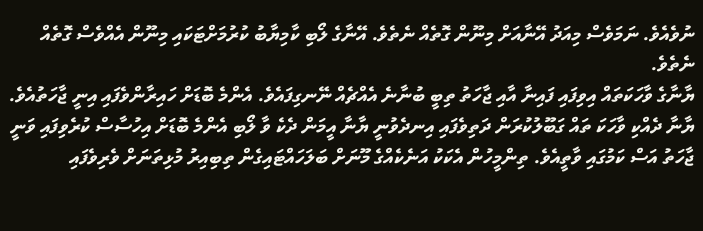ނުވެއެވެ. ނަމަވެސް މިއަދު އޭނާއަށް މިނޫން ގޮތެއް ނެތެވެ. އޭނާގެ ލޯބި ކާމިޔާބު ކުރުމަށްޓަކައި މިނޫން އެއްވެސް ގޮތެއް ނެތެވެ.
ޔާނާގެ ވާހަކަތައް އިވިފައި ފައިނާ އާއި ޖާހަތު ތިބީ ބުނާނެ އެއްޗެއް ނޭނގިފައެވެ. އެންމެ ބޮޑަށް ހައިރާންވެފައި އިނީ ޖާހަތުއެވެ. ޔާނާ ދެއްކި ވާހަކަ ތައް ގަބޫލުކުރަން ދަތިވެފައި އިނދެވުނީ ޔާނާ އީމަން ދެކެ ވާ ލޯބި އެންމެ ބޮޑަށް އިހުސާސް ކުރެވިފައި ވަނީ ޖާހަތު އަސް ކަމުގައި ވާތީއެވެ. ތިންމީހުން އެކަކު އަނެކެއްގެ މޫނަށް ބަލަހައްޓައިގެން ތިބިއިރު މުޅިތަނަށް ވެރިވެފައި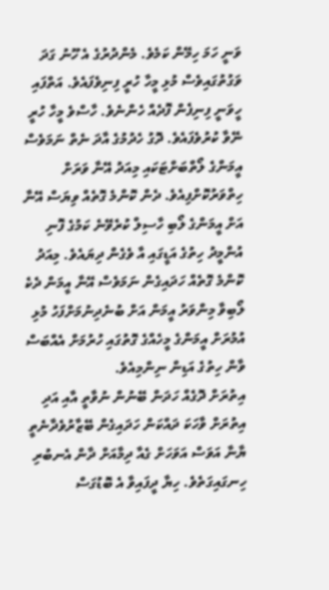ވަނީ ހަމަ ހިމޭން ކަމެވެ. މެންދުރުގެ އެ ހޫނު ގަދަ ވަގުތުގައިވެސް މުޅި މީހާ ހުރީ ފިނިވެފައެވެ. އަތްފައި ހީވަނީ ފިނިފެން ފޮދެއް ހެންނެވެ. ހާސްވެ މީހާ ހުރީ ނޭވާ ކުރުވެފައެވެ. ދޮގު ހެދުމުގެ އާދަ ނެތް ނަމަވެސް އީމަންގެ ލޯތްބަށްޓަކައި މިއަދު އޭނާ ވަރަށް ހިތްވަރުކޮށްފިއެވެ. ދެން ކޮންމެ ގޮތެއް ވިޔަސް އޭނާ އަށް އީމަންގެ ލޯބި ހާސިލް ކުރެވޭނެ ކަމުގެ ފޮނި އުންމީދު ހިތުގެ އަޑީގައި އާ ވެގެން ދިޔައެވެ. މިއަދު ކޮންމެ ގޮތެއް ހަދައިގެން ނަމަވެސް އޭނާ އީމަން ދެކެ ލޯބިވާ މިންވަރު އީމަން އަށް ބުނެދިނުމަށްފަހު މުޅި އުމުރަށް އީމަންގެ މީހެއްގެ ގޮތުގައި ހުރުމަށް އެއްބަސް ވާން ހިތުގެ އަޑިން ނިންމިއެވެ.
އިތުރަށް ދޮގެއް ހަދަން ބޭނުން ނުވާތީ އާއި އަދި އިތުރަށް ވާހަކަ ދައްކަން ހަދައިގެން ބޭޒާރުވެދާނެތީ ޔާނާ އަވަސް އަވަހަށް ގެއާ ދިމާއަށް ދާން އެނބުރި ހިނގައިގަތެވެ. ހިޔާ ދީފައިވާ އެ ބޮޑުގަސް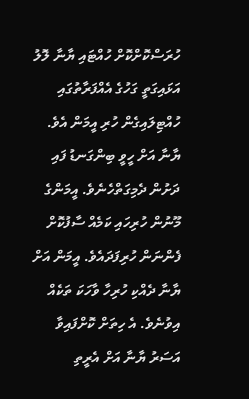ހުރަސްކޮށްކޮށް ހުއްޓައި ޔާނާ ލޮލު އަޅައިގަތީ ގަހުގެ އެއްފަރާތުގައި ހުއްޓިލައިގެން ހުރި އީމަން އެވެ. ޔާނާ އަށް ހީވީ ބިންގަނޑު ފައި ދަށުން ދެމިގަތްހެނެވެ. އީމަންގެ މޫނުން ހުރިހައި ކަމެއް ސާފުކޮށް ފެންނަން ހުރިފަދައެވެ. އީމަން އަށް ޔާނާ ދެއްކި ހުރިހާ ވާހަކަ ތަކެއް އިވުނެވެ. އެ ހިތަށް ކޮށްފައިވާ އަސަރު ޔާނާ އަށް އެރީތި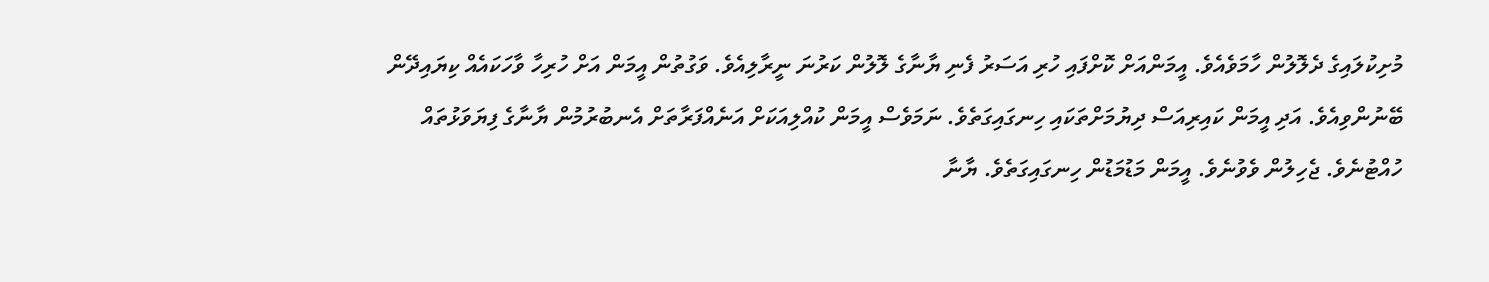މުށިކުލައިގެ ދެލޮލުން ހާމަވެއެވެ. އީމަންއަށް ކޮށްފައި ހުރި އަސަރު ފެނި ޔާނާގެ ލޮލުން ކަރުނަ ނީރާލިއެވެ. ވަގުތުން އީމަން އަށް ހުރިހާ ވާހަކައެއް ކިޔައިދޭން ބޭނުންވިއެވެ. އަދި އީމަން ކައިރިއަސް ދިޔުމަށްތަކައި ހިނގައިގަތެވެ. ނަމަވެސް އީމަން ކުއްލިއަކަށް އަނެއްފަރާތަށް އެނބުރުމުން ޔާނާގެ ފިޔަވަޅުތައް ހުއްޓުނެވެ. ޖެހިލުން ވެވުނެވެ. އީމަން މަޑުމަޑުން ހިނގައިގަތެވެ. ޔާނާ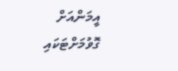އީމަންއަށް ގޮވުމަށްޓަކައި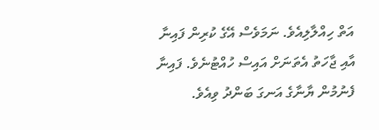އަތް ހިއްލާލިއެވެ. ނަމަވެސް އޭގެ ކުރިން ފައިނާ އާއި ޖާހަތު އެތަނަށް އައިސް ހުއްޓުނެވެ. ފައިނާ ފެނުމުން ޔާނާގެ އަނގަ ބަންދު ވިއެވެ.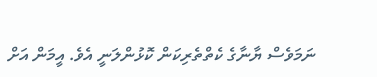ނަމަވެސް ޔާނާގެ ކެތްތެރިކަން ކޮޅުންލަނީ އެވެ. އީމަން އަށް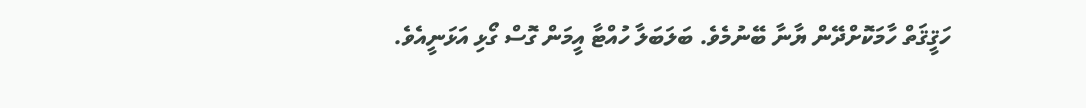ހަޤީޤަތް ހާމަކޮށްދޭން ޔާނާ ބޭނުމެވެ. ބަލަބަލާ ހުއްޓާ އީމަން ގޮސް ގޯޅި އަޅަނީއެވެ.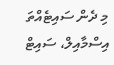މި ދެން ސައިޓެއްތަ
އިސްމާއިލް، ސައިޓް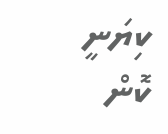ކިޔަނީ ކޮން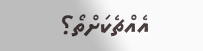އެއްޗެކަށްތޯ؟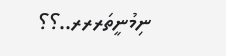ނިމުނީތަރރރ..؟؟